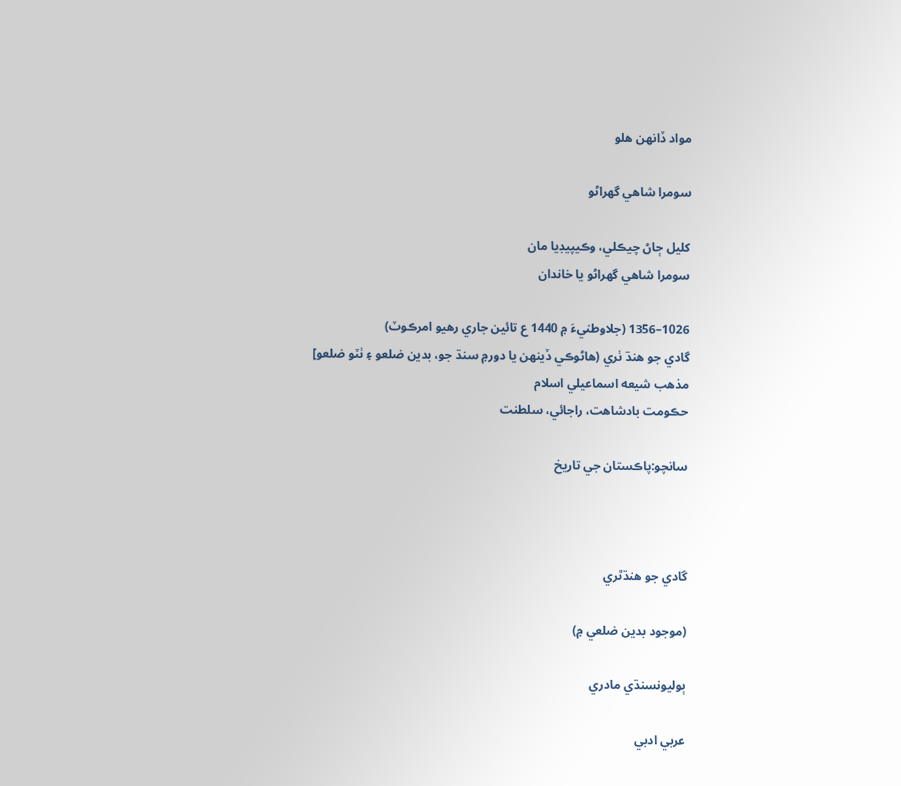مواد ڏانھن هلو

سومرا شاهي گهراڻو

کليل ڄاڻ چيڪلي، وڪيپيڊيا مان
سومرا شاهي گهراڻو يا خاندان

1026–1356 (جلاوطنيءَ ۾ 1440 ع تائين جاري رهيو امرڪوٽ)
گادي جو هنڌ ٺري (هاڻوڪي ڏينهن يا دور۾ سنڌ جو، بدين ضلعو ۽ ٺٽو ضلعو]
مذهب شيعه اسماعيلي اسلام
حڪومت بادشاهت، راجائي، سلطنت

سانچو:پاڪستان جي تاريخ



گادي جو هنڌٿري

(موجود بدين ضلعي ۾)

ٻوليونسنڌي مادري

عربي ادبي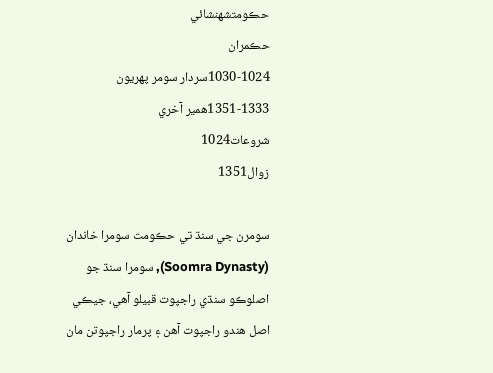حڪومتشهنشائي
حڪمران
1030-1024سردار سومر پهريون
1351-1333همير آخري
شروعات1024
زوال1351

سومرن جي سنڌ تي حڪومت سومرا خاندان (Soomra Dynasty), سومرا سنڌ جو اصلوڪو سنڌي راجپوت قبيلو آهي، جيڪي اصل هندو راجپوت آهن ۽ پرمار راجپوتن مان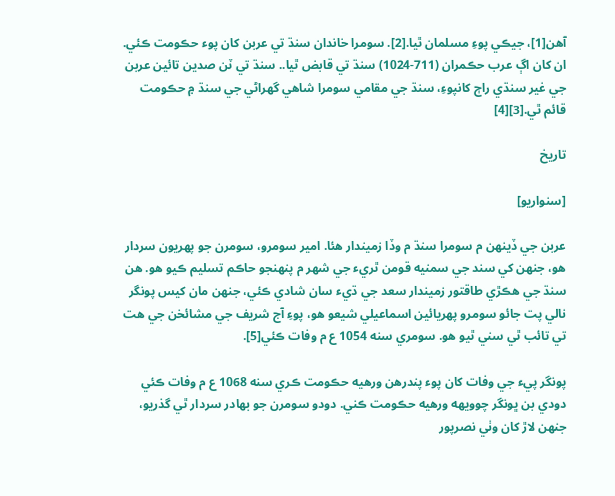آهن[1]، جيڪي پوءِ مسلمان ٿيا.[2]. سومرا خاندان سنڌ تي عربن کان پوء حڪومت ڪئي. ان کان اڳ عرب حڪمران (711-1024) سنڌ تي قابض ٿيا.. سنڌ تي ٽن صدين تائين عربن جي غير سنڌي راڄ کانپوءِ، سنڌ جي مقامي سومرا شاهي گهراڻي جي سنڌ ۾ حڪومت قائم ٿي.[3][4]

تاريخ

[سنواريو]

عربن جي ڏينهن م سومرا سنڌ م وڏا زمیندار هئا. امیر سومرو، سومرن جو پھریون سردار هو، جنهن كي سند جي سمنيه قومن ٿريء جي شهر م پنهنجو حاڪم تسليم ڪيو هو. هن سنڌ جي هڪڙي طاقتور زميندار سعد جي ڌيء سان شادي ڪئي، جنهن مان کيس پونگر نالي پت جائو سومرو پهريائین اسماعيلي شيعو هو، پوءِ آج شريف جي مشائخن جي هت تي تائب ٿي سني ٿيو هو. سومري سنه 1054 ع م وفات ڪئي[5].

پونگر پيء جي وفات کان پوء پندرهن ورهيه حڪومت ڪري سنه 1068 ع م وفات ڪئي دودي بن ڀونگر چوویهه ورهيه حڪومت ڪني. دودو سومرن جو بهادر سردار ٿي گذريو، جنهن لاڙ كان وٺي نصرپور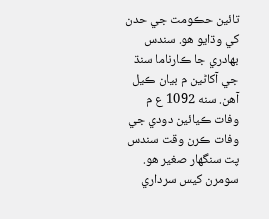تائین حڪومت جي حدن كي وڌايو هو. سندس بهادري جا ڪارناما سنڌ جي آكاڻين م بيان ڪيل آهن. سنه 1092 ع م وفات ڪيائين دودي جي وفات ڪرن وقت سندس پت سنگهار صغير هو. سومرن كيس سرداري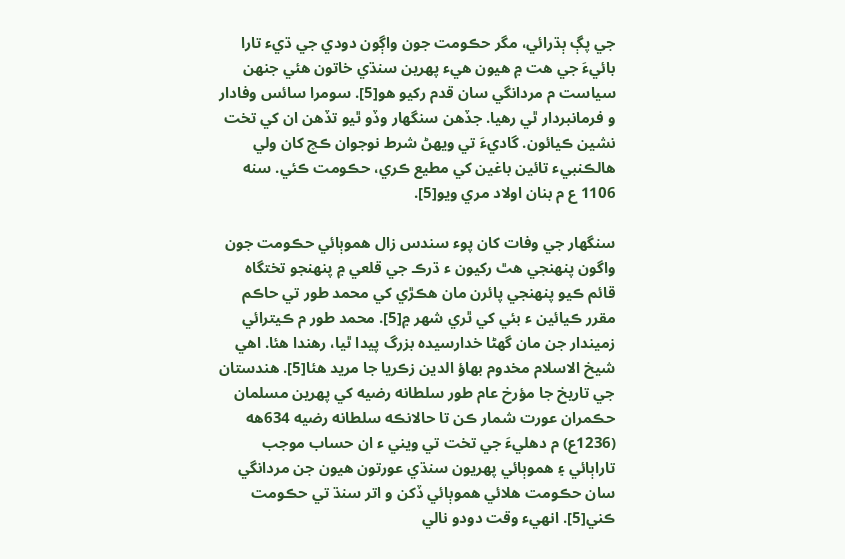جي پڳ ٻڌرائي، مگر حڪومت جون واڳون دودي جي ڌيء تارا بائيءَ جي هت ۾ هيون هيء پهرين سنڌي خاتون هئي جنهن سیاست م مردانگي سان قدم ركيو هو[5]. سومرا سائس وفادار و فرمانبردار ٿي رهيا. جڏهن سنگهار وڏو ٿیو تڏهن ان کي تخت نشين ڪيائون. گاديءَ تي ويهڻ شرط نوجوان ڪچ كان ولي هالڪنبيء تائين باغين كي مطيع ڪري، حڪومت ڪئي. سنه 1106 ع م بنان اولاد مري ويو[5].

سنگهار جي وفات کان پوء سندس زال هموٻائي حڪومت جون واگون پنهنجي هٿ ركيون ء ڌرڪ جي قلعي ۾ پنهنجو تختگاه قائم ڪيو پنهنجي پائرن مان هڪڙي کي محمد طور تي حاڪم مقرر ڪيائين ء بئي كي ٿري شهر ۾[5]. محمد طور م ڪيترائي زمیندار جن مان گھٹا خدارسیده بزرگ پیدا ٿيا، رهندا هئا. اهي شیخ الاسلام مخدوم بهاؤ الدین زڪریا جا مريد هئا[5]. هندستان جي تاريخ جا مؤرخ عام طور سلطانه رضيه کي پهرين مسلمان حڪمران عورت شمار ڪن تا حالانڪه سلطانه رضيه 634هه (1236ع) م دهليءَ جي تخت تي ويني ء ان حساب موجب تاراٻائي ۽ هموٻائي پهريون سنڌي عورتون هيون جن مردانگي سان حڪومت هلائي هموٻائي ڏكن و اتر سنڌ تي حڪومت ڪني[5]. انهيء وقت دودو نالي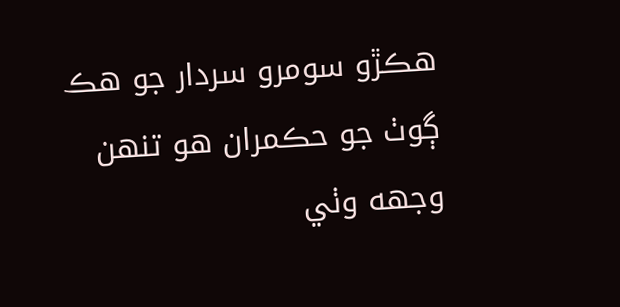هڪڙو سومرو سردار جو ھڪ ڳوٺ جو حڪمران هو تنهن وجهه وٺي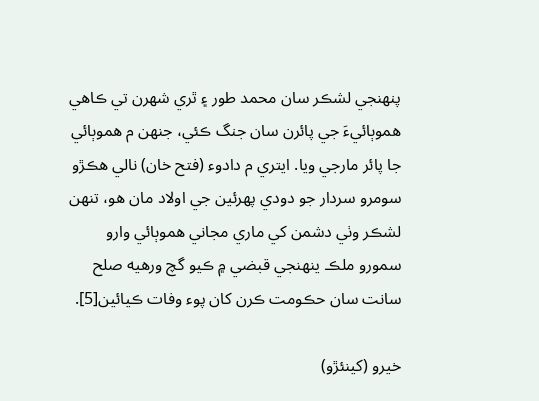پنهنجي لشڪر سان محمد طور ۽ ٿري شهرن تي ڪاهي هموٻائيءَ جي پائرن سان جنگ ڪئي، جنهن م هموٻائي جا پائر مارجي ويا. ايتري م دادوء (فتح خان) نالي ھڪڙو سومرو سردار جو دودي پهرئين جي اولاد مان هو، تنهن لشڪر وٺي دشمن كي ماري مجاني هموٻائي وارو سمورو ملڪ ينهنجي قبضي ۾ ڪيو گچ ورهيه صلح سانت سان حڪومت ڪرن كان پوء وفات ڪيائين[5].

خيرو (کینئڙو)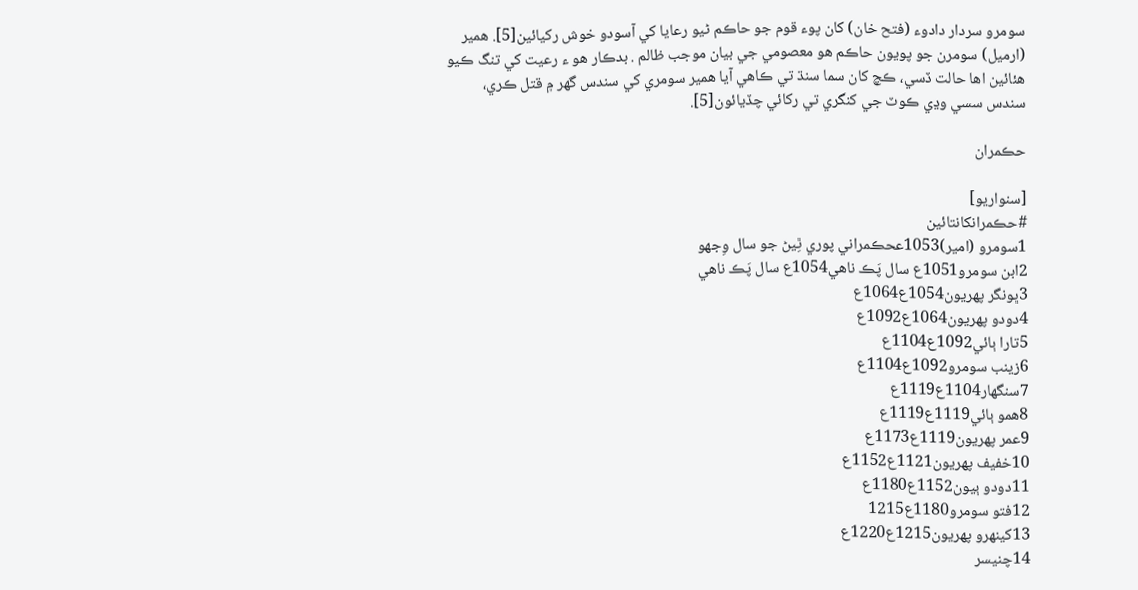سومرو سردار دادوء (فتح خان) کان پوء قوم جو حاڪم ٹيو رعايا كي آسودو خوش رکيائين[5]. همیر (ارمیل) سومرن جو پویون حاڪم هو معصومي جي بيان موجب ظالم . بدڪار هو ء رعيت کي تنگ ڪيو هئائين اها حالت ڏسي، ڪچ كان سما سنڌ تي ڪاهي آيا همير سومري کي سندس گهر ۾ قتل ڪري، سندس سسي وڍي ڪوٽ جي کنگري تي ركائي چڏیائون[5].

حڪمران

[سنواريو]
#حڪمرانکانتائين
1سومرو (امير)1053عحڪمراني پوري ٿِيڻ جو سال وِجهو
2ابن سومرو1051ع سال پَڪ ناهي1054ع سال پَڪ ناهي
3ڀونگر پهريون1054ع1064ع
4دودو پهريون1064ع1092ع
5تارا ٻائي1092ع1104ع
6زينب سومرو1092ع1104ع
7سنگهار1104ع1119ع
8همو ٻائي1119ع1119ع
9عمر پهريون1119ع1173ع
10خفيف پهريون1121ع1152ع
11دودو ٻيون1152ع1180ع
12فتو سومرو1180ع1215
13کينهرو پهريون1215ع1220ع
14چنيسر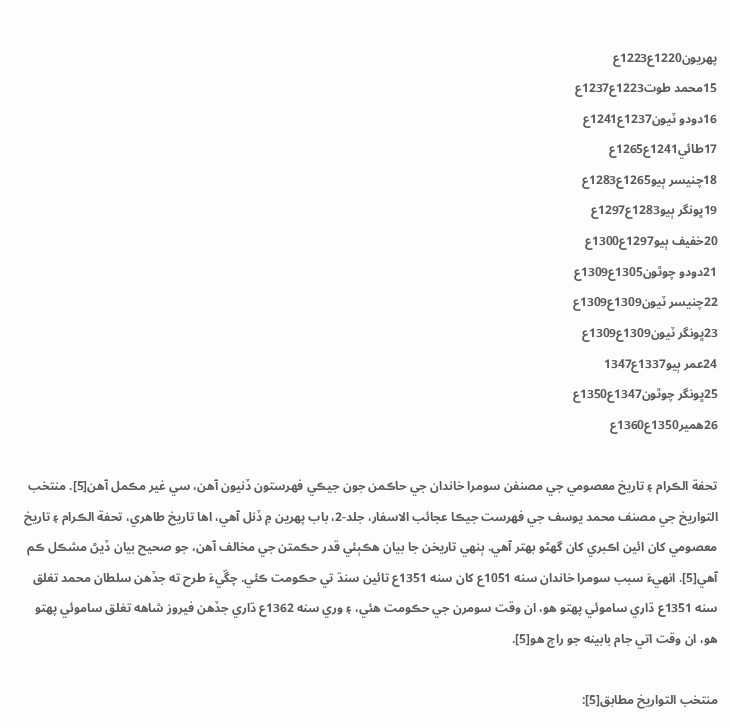پهريون1220ع1223ع
15محمد طوت1223ع1237ع
16دودو ٽيون1237ع1241ع
17طائي1241ع1265ع
18چنيسر ٻيو1265ع1283ع
19ڀونگر ٻيو1283ع1297ع
20خفيف ٻيو1297ع1300ع
21دودو چوٿون1305ع1309ع
22چنيسر ٽيون1309ع1309ع
23ڀونگر ٽيون1309ع1309ع
24عمر ٻيو1337ع1347
25ڀونگر چوٿون1347ع1350ع
26همير1350ع1360ع

تحفة الڪرام ۽ تاريخ معصومي جي مصنفن سومرا خاندان جي حاڪمن جون جيڪي فهرستون ڏنيون آهن، سي غير مڪمل آهن[5]. منتخب التواريخ جي مصنف محمد يوسف جي فهرست جيڪا عجائب الاسفار، جلد-2، باب پهرين ۾ ڏنل آهي، اها تاريخ طاهري، تحفة الڪرام ۽ تاريخ معصومي کان ائين اڪبري کان گهڻو بهتر آهي. ٻنهي تاريخن جا بيان هڪٻئي قدر حڪمتن جي مخالف آهن، جو صحيح بيان ڏيڻ مشڪل ڪم آهي[5]. انهيءَ سبب سومرا خاندان سنه 1051ع کان سنه 1351ع تائين سنڌ تي حڪومت ڪئي. چڱيءَ طرح ته جڏهن سلطان محمد تغلق سنه 1351ع ڌاري ساموئي پهتو هو، ان وقت سومرن جي حڪومت هئي، ۽ وري سنه 1362ع ڌاري جڏهن فيروز شاهه تغلق ساموئي پهتو هو، ان وقت اتي جام بابينه جو راڄ هو[5].

منتخب التواريخ مطابق[5]: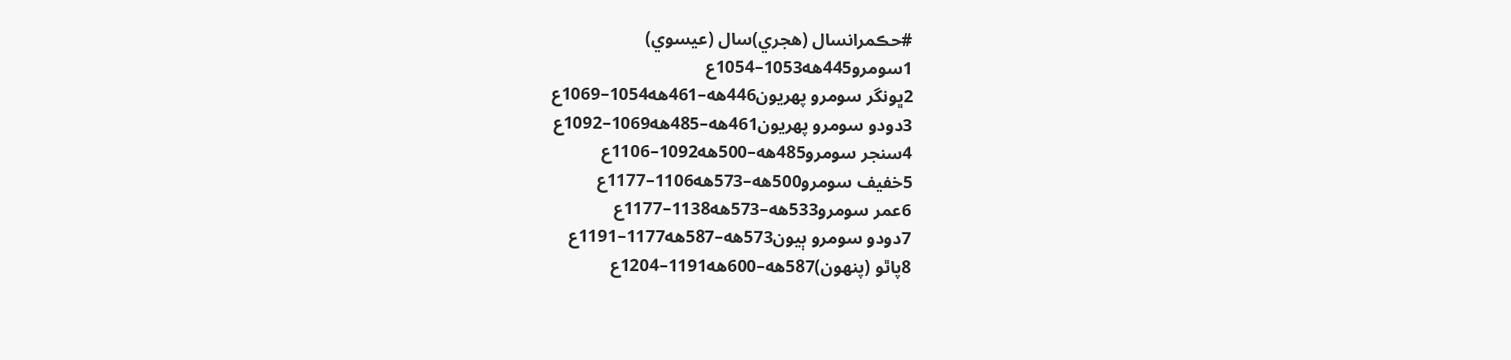#حڪمرانسال (هجري)سال (عيسوي)
1سومرو445هه1053–1054ع
2ڀونگر سومرو پهريون446هه–461هه1054–1069ع
3دودو سومرو پهريون461هه–485هه1069–1092ع
4سنجر سومرو485هه–500هه1092–1106ع
5خفيف سومرو500هه–573هه1106–1177ع
6عمر سومرو533هه–573هه1138–1177ع
7دودو سومرو ٻيون573هه–587هه1177–1191ع
8پاٿو (پنھون)587هه–600هه1191–1204ع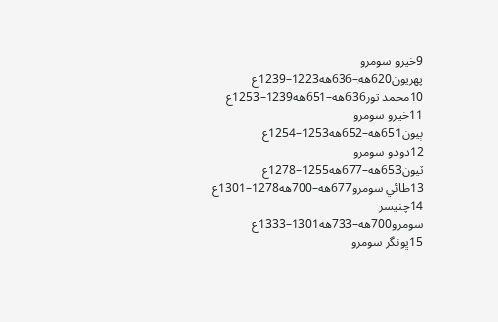9خيرو سومرو پهريون620هه–636هه1223–1239ع
10محمد تور636هه–651هه1239–1253ع
11خيرو سومرو ٻيون651هه–652هه1253–1254ع
12دودو سومرو ٽيون653هه–677هه1255–1278ع
13طائي سومرو677هه–700هه1278–1301ع
14چنيسر سومرو700هه–733هه1301–1333ع
15ڀونگر سومرو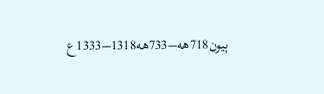ٻيون718هه–733هه1318–1333ع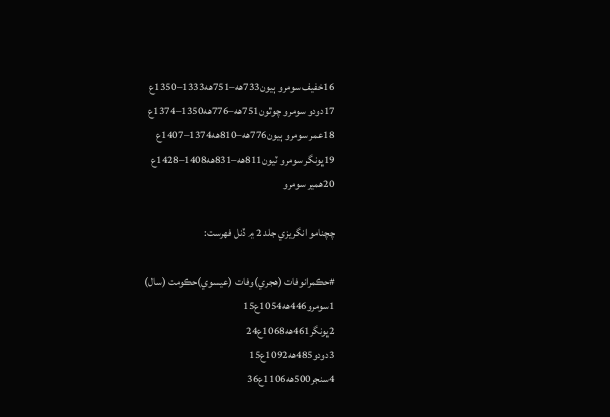16خفيف سومرو ٻيون733هه–751هه1333–1350ع
17دودو سومرو چوٿون751هه–776هه1350–1374ع
18عمر سومرو ٻيون776هه–810هه1374–1407ع
19ڀونگر سومرو ٽيون811هه–831هه1408–1428ع
20همير سومرو

چچنامو انگريزي جلد 2 ۾ ڏنل فھرست:

#حڪمرانوفات (هجري)وفات (عيسوي)حڪومت (سال)
1سومرو446هه1054ع15
2ڀونگر461هه1068ع24
3دودو485هه1092ع15
4سنجر500هه1106ع36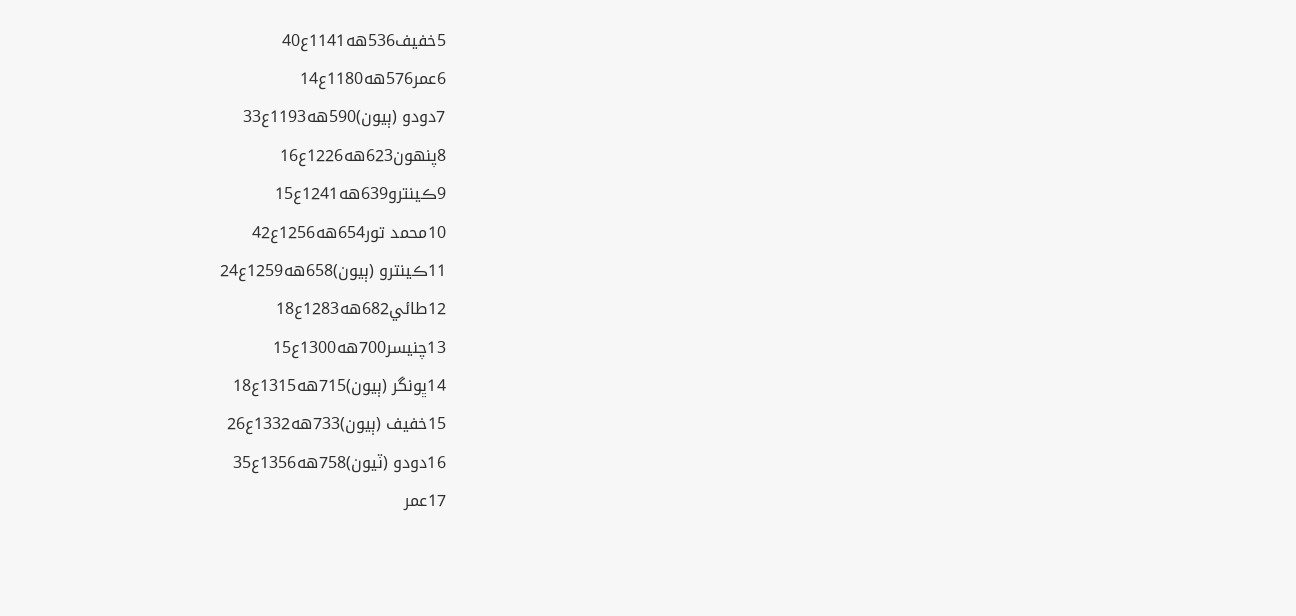5خفيف536هه1141ع40
6عمر576هه1180ع14
7دودو (ٻيون)590هه1193ع33
8پنھون623هه1226ع16
9ڪينترو639هه1241ع15
10محمد تور654هه1256ع42
11ڪينترو (ٻيون)658هه1259ع24
12طائي682هه1283ع18
13چنيسر700هه1300ع15
14ڀونگر (ٻيون)715هه1315ع18
15خفيف (ٻيون)733هه1332ع26
16دودو (ٽيون)758هه1356ع35
17عمر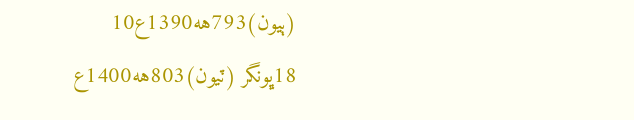(ٻيون)793هه1390ع10
18ڀونگر (ٽيون)803هه1400ع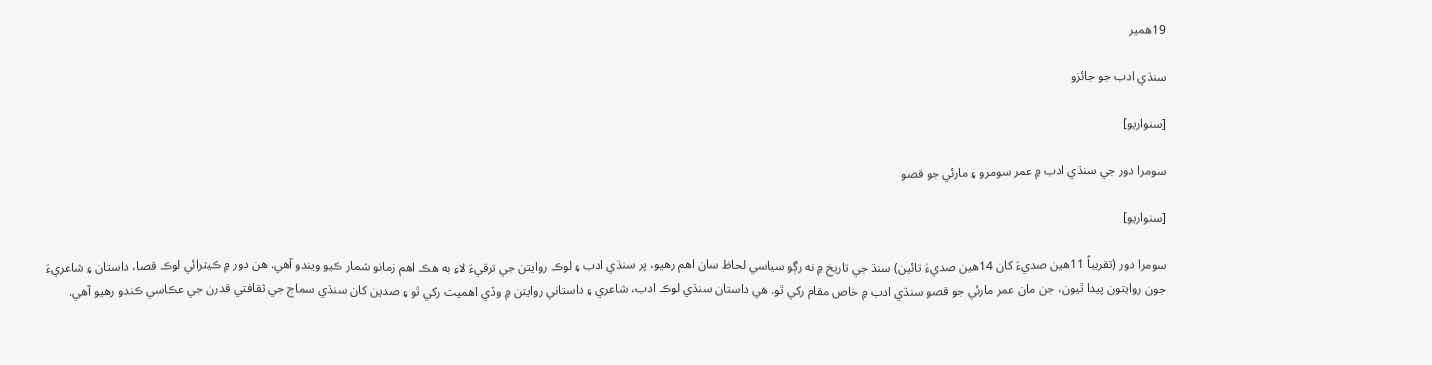19همير

سنڌي ادب جو جائزو

[سنواريو]

سومرا دور جي سنڌي ادب ۾ عمر سومرو ۽ مارئي جو قصو

[سنواريو]

سومرا دور (تقريباً 11هين صديءَ کان 14هين صديءَ تائين) سنڌ جي تاريخ ۾ نه رڳو سياسي لحاظ سان اهم رهيو، پر سنڌي ادب ۽ لوڪ روايتن جي ترقيءَ لاءِ به هڪ اهم زمانو شمار ڪيو ويندو آهي. هن دور ۾ ڪيترائي لوڪ قصا، داستان ۽ شاعريءَ جون روايتون پيدا ٿيون، جن مان عمر مارئي جو قصو سنڌي ادب ۾ خاص مقام رکي ٿو. هي داستان سنڌي لوڪ ادب، شاعري ۽ داستاني روايتن ۾ وڏي اهميت رکي ٿو ۽ صدين کان سنڌي سماج جي ثقافتي قدرن جي عڪاسي ڪندو رهيو آهي.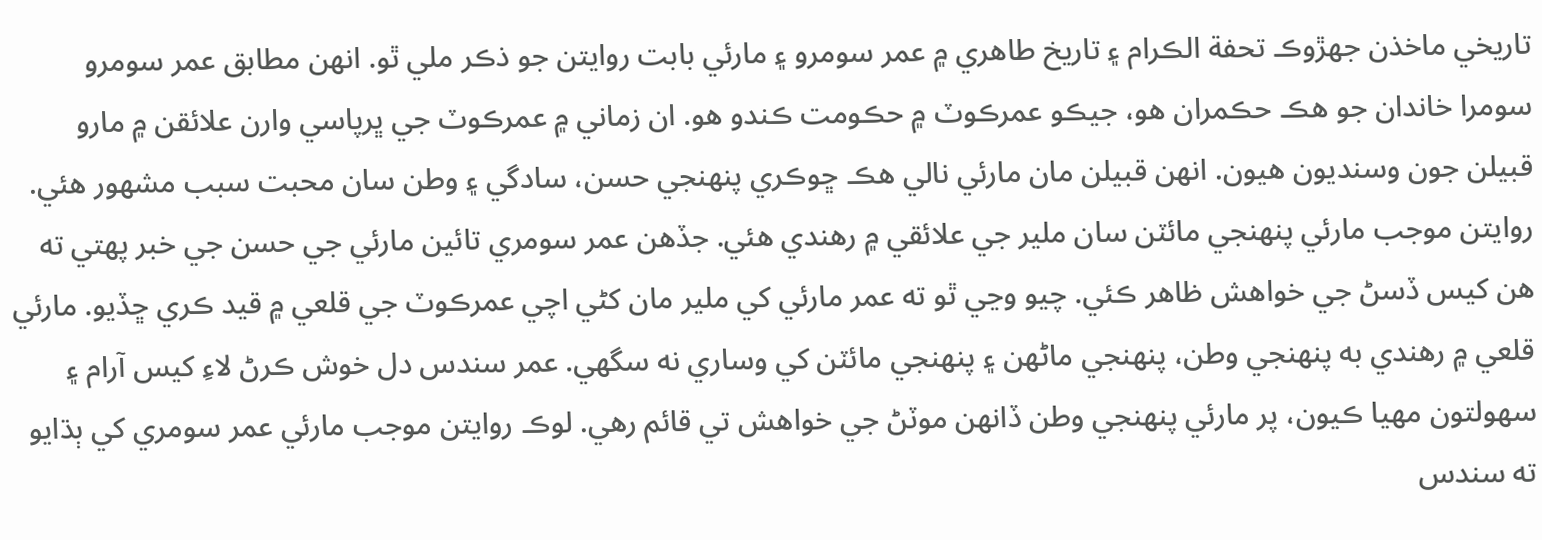تاريخي ماخذن جهڙوڪ تحفة الڪرام ۽ تاريخ طاهري ۾ عمر سومرو ۽ مارئي بابت روايتن جو ذڪر ملي ٿو. انهن مطابق عمر سومرو سومرا خاندان جو هڪ حڪمران هو، جيڪو عمرڪوٽ ۾ حڪومت ڪندو هو. ان زماني ۾ عمرڪوٽ جي ڀرپاسي وارن علائقن ۾ مارو قبيلن جون وسنديون هيون. انهن قبيلن مان مارئي نالي هڪ ڇوڪري پنهنجي حسن، سادگي ۽ وطن سان محبت سبب مشهور هئي. روايتن موجب مارئي پنهنجي مائٽن سان ملير جي علائقي ۾ رهندي هئي. جڏهن عمر سومري تائين مارئي جي حسن جي خبر پهتي ته هن کيس ڏسڻ جي خواهش ظاهر ڪئي. چيو وڃي ٿو ته عمر مارئي کي ملير مان کڻي اچي عمرڪوٽ جي قلعي ۾ قيد ڪري ڇڏيو. مارئي قلعي ۾ رهندي به پنهنجي وطن، پنهنجي ماڻهن ۽ پنهنجي مائٽن کي وساري نه سگهي. عمر سندس دل خوش ڪرڻ لاءِ کيس آرام ۽ سهولتون مهيا ڪيون، پر مارئي پنهنجي وطن ڏانهن موٽڻ جي خواهش تي قائم رهي. لوڪ روايتن موجب مارئي عمر سومري کي ٻڌايو ته سندس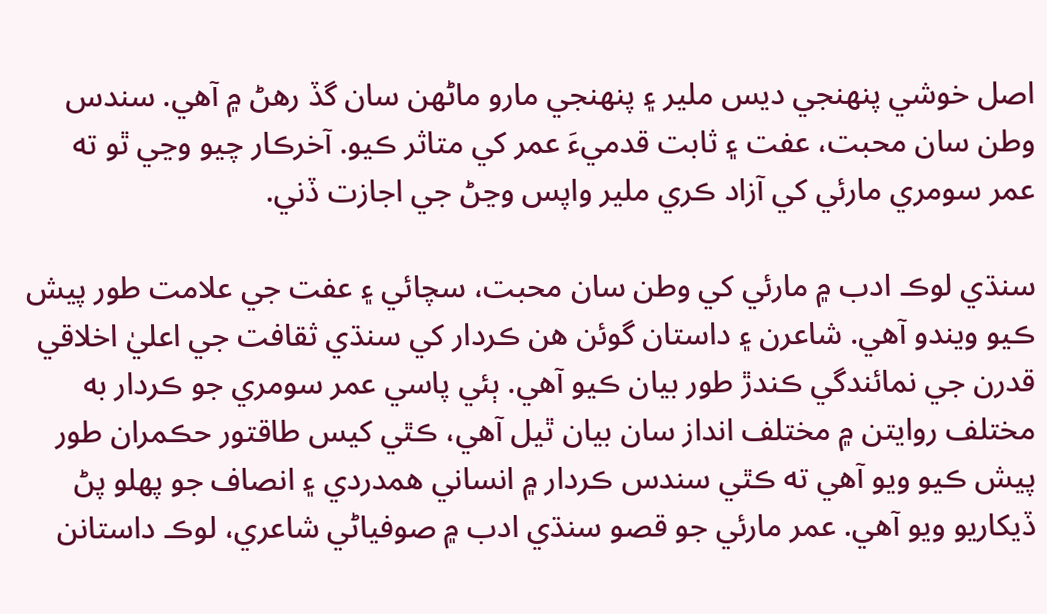اصل خوشي پنهنجي ديس ملير ۽ پنهنجي مارو ماڻهن سان گڏ رهڻ ۾ آهي. سندس وطن سان محبت، عفت ۽ ثابت قدميءَ عمر کي متاثر ڪيو. آخرڪار چيو وڃي ٿو ته عمر سومري مارئي کي آزاد ڪري ملير واپس وڃڻ جي اجازت ڏني.

سنڌي لوڪ ادب ۾ مارئي کي وطن سان محبت، سچائي ۽ عفت جي علامت طور پيش ڪيو ويندو آهي. شاعرن ۽ داستان گوئن هن ڪردار کي سنڌي ثقافت جي اعليٰ اخلاقي قدرن جي نمائندگي ڪندڙ طور بيان ڪيو آهي. ٻئي پاسي عمر سومري جو ڪردار به مختلف روايتن ۾ مختلف انداز سان بيان ٿيل آهي، ڪٿي کيس طاقتور حڪمران طور پيش ڪيو ويو آهي ته ڪٿي سندس ڪردار ۾ انساني همدردي ۽ انصاف جو پهلو پڻ ڏيکاريو ويو آهي. عمر مارئي جو قصو سنڌي ادب ۾ صوفياڻي شاعري، لوڪ داستانن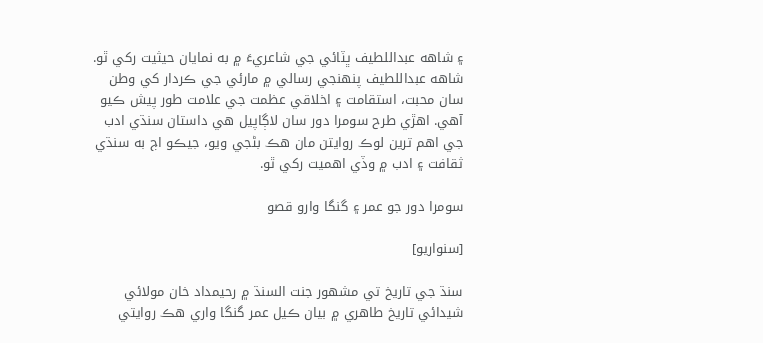۽ شاهه عبداللطيف ڀٽائي جي شاعريءَ ۾ به نمايان حيثيت رکي ٿو. شاهه عبداللطيف پنهنجي رسالي ۾ مارئي جي ڪردار کي وطن سان محبت، استقامت ۽ اخلاقي عظمت جي علامت طور پيش ڪيو آهي. اهڙي طرح سومرا دور سان لاڳاپيل هي داستان سنڌي ادب جي اهم ترين لوڪ روايتن مان هڪ بڻجي ويو، جيڪو اڄ به سنڌي ثقافت ۽ ادب ۾ وڏي اهميت رکي ٿو.

سومرا دور جو عمر ۽ گنگا وارو قصو

[سنواريو]

سنڌ جي تاريخ تي مشھور جنت السنڌ ۾ رحيمداد خان مولائي شيدائي تاريخ طاھري ۾ بيان ڪيل عمر گنگا واري ھڪ روايتي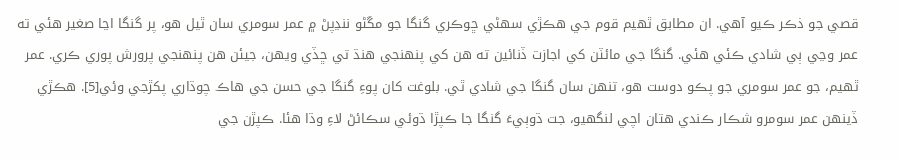قصي جو ذڪر ڪيو آهي. ان مطابق ٿھيم قوم جي هڪڙي سهڻي ڇوڪري گنگا جو مڱڻو ننڍپڻ ۾ عمر سومري سان ٿيل هو، پر گنگا اڃا صغير هئي ته عمر وڃي ٻي شادي ڪئي هئي. گنگا جي مائٽن کي اجازت ڏنائين ته هن کي پنهنجي هنڌ تي ڇڏي ويهن، جيئن هن پنهنجي پرورش پوري ڪري. عمر ٿھيم، جو عمر سومري جو پڪو دوست هو، تنهن سان گنگا جي شادي ٿي. بلوغت کان پوءِ گنگا جي حسن جي هاڪ چوڌاري پکڙجي وئي[5]. هڪڙي ڏينهن عمر سومرو شڪار ڪندي هتان اچي لنگهيو، جت ڌوٻيءَ گنگا جا ڪپڙا ڌوئي سڪائڻ لاءِ وڌا هئا. ڪپڙن جي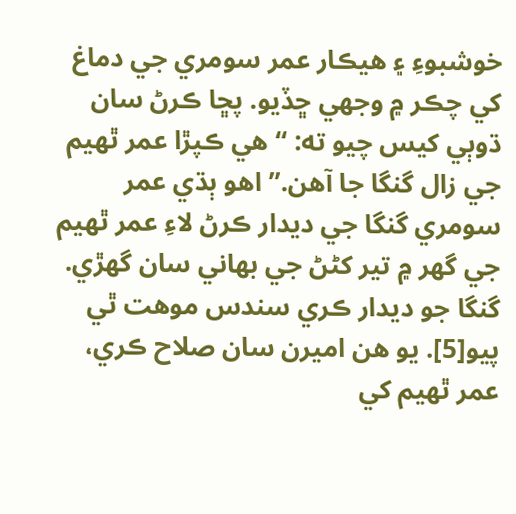خوشبوءِ ۽ هيڪار عمر سومري جي دماغ کي چڪر ۾ وجهي ڇڏيو. پڇا ڪرڻ سان ڌوٻي کيس چيو ته: “هي ڪپڙا عمر ٿھيم جي زال گنگا جا آهن.” اهو ٻڌي عمر سومري گنگا جي ديدار ڪرڻ لاءِ عمر ٿھيم جي گهر ۾ تير کڻڻ جي بهاني سان گهڙي. گنگا جو ديدار ڪري سندس موهت ٿي پيو[5]. يو هن اميرن سان صلاح ڪري، عمر ٿھيم کي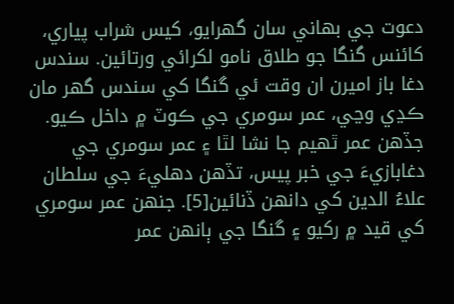دعوت جي بهاني سان گهرايو، کيس شراب پياري، کائنس گنگا جو طلاق نامو لکرائي ورتائين. سندس دغا باز اميرن ان وقت ئي گنگا کي سندس گهر مان ڪڍي وڃي، عمر سومري جي ڪوٽ ۾ داخل ڪيو. جڏهن عمر ٿھيم جا نشا لٿا ۽ عمر سومري جي دغابازيءَ جي خبر پيس، تڏهن دهليءَ جي سلطان علاءُ الدين کي دانهن ڏنائين[5]. جنهن عمر سومري کي قيد ۾ رکيو ۽ گنگا جي ٻانھن عمر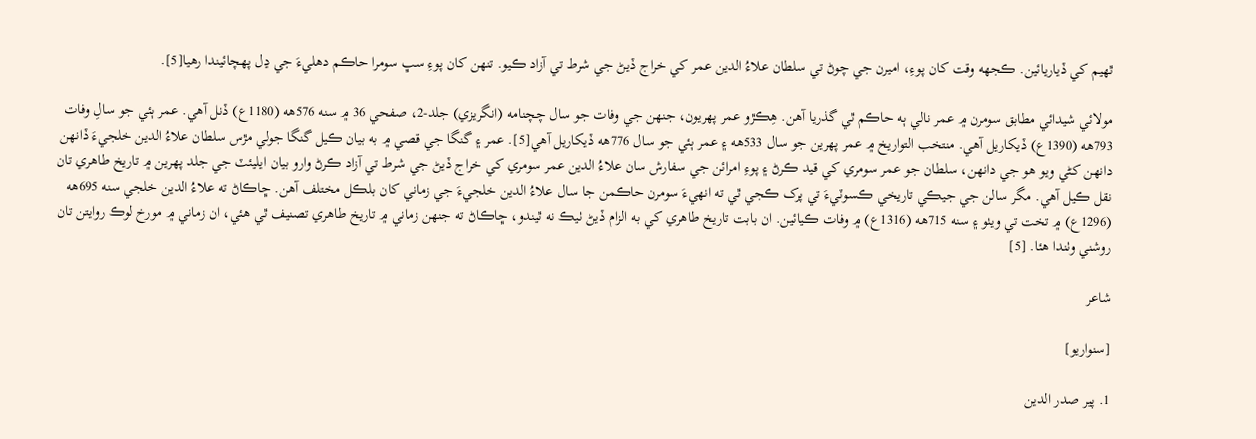ٿھيم کي ڏياريائين. ڪجهه وقت کان پوءِ، اميرن جي چوڻ تي سلطان علاءُ الدين عمر کي خراج ڏيڻ جي شرط تي آزاد ڪيو. تنهن کان پوءِ سڀ سومرا حاڪم دهليءَ جي ڍل پهچائيندا رهيا[5].

مولائي شيدائي مطابق سومرن ۾ عمر نالي ٻه حاڪم ٿي گذريا آهن. هِڪڙو عمر پهريون، جنهن جي وفات جو سال چچنامه (انگريزي) جلد-2، صفحي 36 ۾ سنه 576هه (1180ع) ڏنل آهي. عمر ٻئي جو سالِ وفات 793هه (1390ع) ڏيکاريل آهي. منتخب التواريخ ۾ عمر پهرين جو سال 533هه ۽ عمر ٻئي جو سال 776هه ڏيکاريل آهي[5]. عمر ۽ گنگا جي قصي ۾ به بيان ڪيل گنگا جولي مڙس سلطان علاءُ الدين خلجيءَ ڏانهن دانهن کڻي ويو هو جي دانھن، سلطان جو عمر سومري کي قيد ڪرڻ ۽ پوءِ امرائن جي سفارش سان علاءُ الدين عمر سومري کي خراج ڏيڻ جي شرط تي آزاد ڪرڻ وارو بيان ايليئٽ جي جلد پهرين ۾ تاريخ طاهري تان نقل ڪيل آهي. مگر سالن جي جيڪي تاريخي ڪسوٽيءَ تي پرک ڪجي ٿي ته انهيءَ سومرن حاڪمن جا سال علاءُ الدين خلجيءَ جي زماني کان بلڪل مختلف آهن. ڇاڪاڻ ته علاءُ الدين خلجي سنه 695هه (1296ع) ۾ تخت تي ويٺو ۽ سنه 715هه (1316ع) ۾ وفات ڪيائين. ان بابت تاريخ طاهري کي به الزام ڏيڻ ٺيڪ نه ٿيندو، ڇاڪاڻ ته جنهن زماني ۾ تاريخ طاهري تصنيف ٿي هئي، ان زماني ۾ مورخ لوڪ روايتن تان روشني وٺندا ھئا. [5]

شاعر

[سنواريو]

1. پير صدر الدين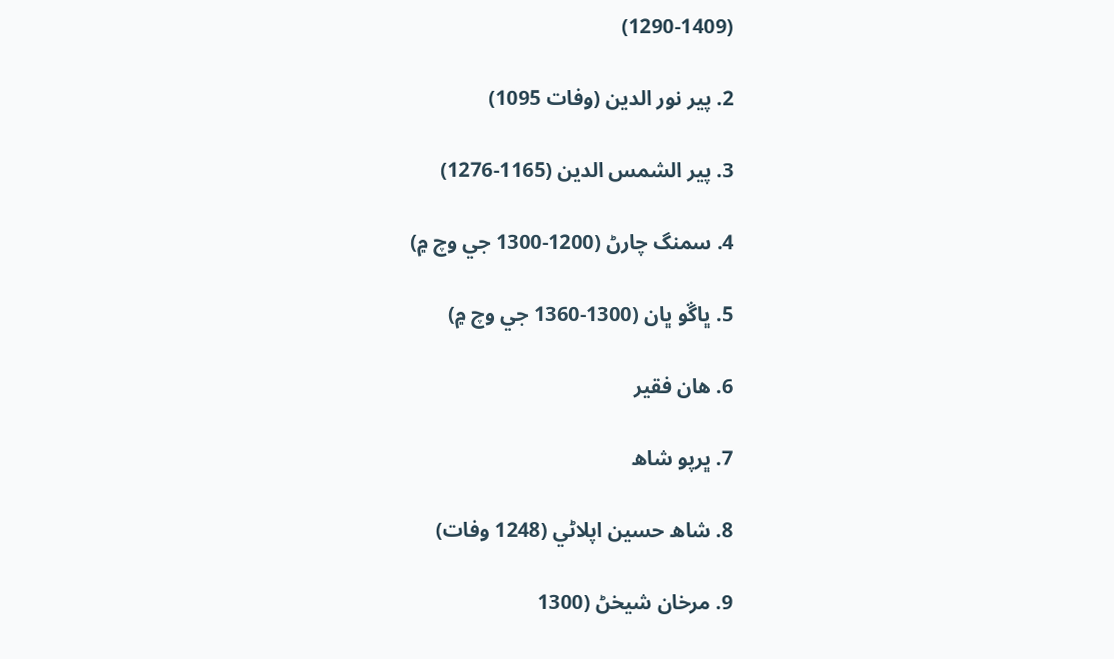(1290-1409)

2. پير نور الدين (وفات 1095)

3. پير الشمس الدين (1165-1276)

4. سمنگ چارڻ (1200-1300 جي وچ ۾)

5. ڀاڱو ڀان (1300-1360 جي وچ ۾)

6. هان فقير

7. ڀرپو شاھ

8. شاھ حسين اپلاڻي (1248 وفات)

9. مرخان شيخڻ (1300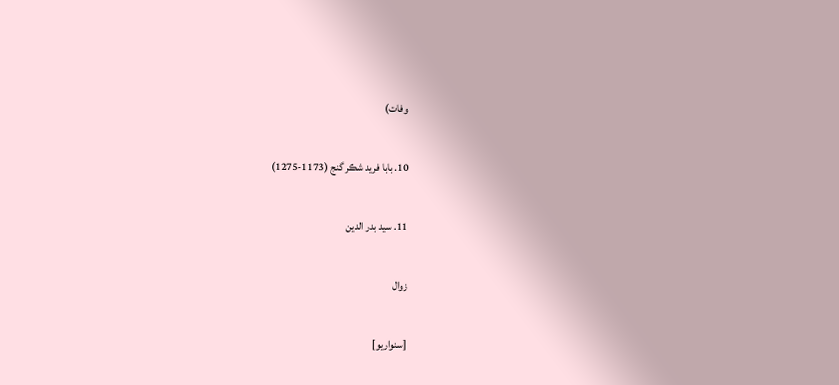وفات)

10. بابا فريد شڪر گنج (1173-1275)

11. سيد بدر الدين

زوال

[سنواريو]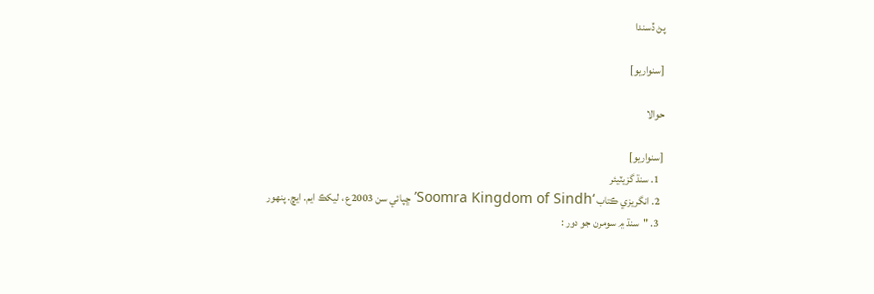پڻ ڏسندا

[سنواريو]

حوالا

[سنواريو]
  1. سنڌ گزيٽيئر
  2. انگريزي ڪتاب ‘Soomra Kingdom of Sindh’ ڇپائي سن 2003ع ، ليکڪ ايم. ايڇ. پنهور
  3. "سنڌ ۾ سومرن جو دور :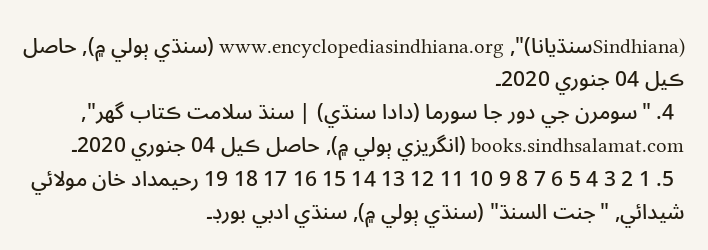(Sindhianaسنڌيانا)", www.encyclopediasindhiana.org (سنڌي ٻولي ۾), حاصل ڪيل 04 جنوري 2020۔
  4. "سومرن جي دور جا سورما (دادا سنڌي) | سنڌ سلامت ڪتاب گهر", books.sindhsalamat.com (انگريزي ٻولي ۾), حاصل ڪيل 04 جنوري 2020۔
  5. 1 2 3 4 5 6 7 8 9 10 11 12 13 14 15 16 17 18 19 رحيمداد خان مولائي شيدائي, "جنت السنڌ" (سنڌي ٻولي ۾), سنڌي ادبي بورڊ۔